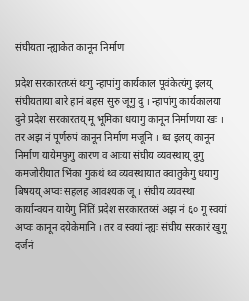संघीयता न्ह्याकेत कानून निर्माण

प्रदेश सरकारतय्सं थःगु न्हापांगु कार्यकाल पूवंकेत्यंगु इलय् संघीयताया बारे हानं बहस सुरु जूगु दु । न्हापांगु कार्यकालया दुने प्रदेश सरकारतय् मू भूमिका धयागु कानून निर्माणया खः । तर अझ नं पूर्णरुपं कानून निर्माण मजूनि । थ्व इलय् कानून निर्माण यायेमफुगु कारण व आःया संघीय व्यवस्थाय् दुगु कमजोरीयात भिंका गुकथं थ्व व्यवस्थायात क्वातुकेगु धयागु बिषयय् अप्वः सहलह आवश्यक जू । संघीय व्यवस्था कार्यान्वयन यायेगु निंतिं प्रदेश सरकारतय्सं अझ नं ६० गू स्वयां अप्वः कानून दयेकेमानि । तर व स्वयां न्ह्यः संघीय सरकारं खुगू दर्जनं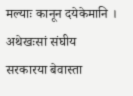मल्याः कानून दयेकेमानि । अथेखःसां संघीय सरकारया बेवास्ता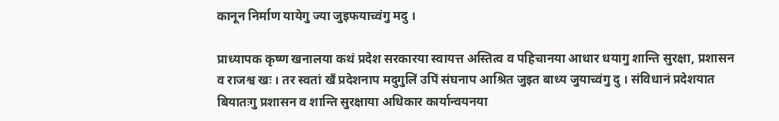कानून निर्माण यायेगु ज्या जुइफयाच्वंगु मदु ।

प्राध्यापक कृष्ण खनालया कथं प्रदेश सरकारया स्वायत्त अस्तित्व व पहिचानया आधार धयागु शान्ति सुरक्षा, प्रशासन व राजश्व खः । तर स्वतां खँ प्रदेशनाप मदुगुलिं उपिं संघनाप आश्रित जुइत बाध्य जुयाच्वंगु दु । संविधानं प्रदेशयात बियातःगु प्रशासन व शान्ति सुरक्षाया अधिकार कार्यान्वयनया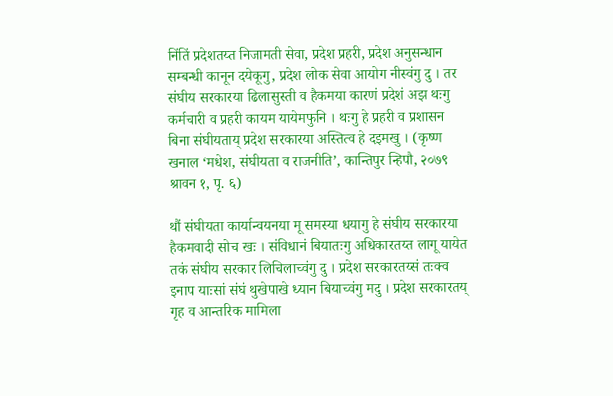निंतिं प्रदेशतय्त निजामती सेवा, प्रदेश प्रहरी, प्रदेश अनुसन्धान सम्बन्धी कानून दयेकूगु, प्रदेश लोक सेवा आयोग नीस्वंगु दु । तर संघीय सरकारया ढिलासुस्ती व हैकमया कारणं प्रदेशं अझ थःगु कर्मचारी व प्रहरी कायम यायेमफुनि । थःगु हे प्रहरी व प्रशासन बिना संघीयताय् प्रदेश सरकारया अस्तित्व हे दइमखु । (कृष्ण खनाल ‘मधेश, संघीयता व राजनीति’, कान्तिपुर न्हिपौ, २०७९ श्रावन १, पृ. ६)

थौं संघीयता कार्यान्वयनया मू समस्या धयागु हे संघीय सरकारया हैकमवादी सोच खः । संविधानं बियातःगु अधिकारतय्त लागू यायेत तकं संघीय सरकार लिचिलाच्वंगु दु । प्रदेश सरकारतय्सं तःक्व इनाप याःसां संघं थुखेपाखे ध्यान बियाच्वंगु मदु । प्रदेश सरकारतय् गृह व आन्तरिक मामिला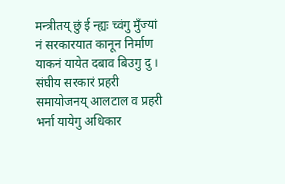मन्त्रीतय् छुं ई न्ह्यः च्वंगु मुँज्यां नं सरकारयात कानून निर्माण याकनं यायेत दबाव बिउगु दु । संघीय सरकारं प्रहरी समायोजनय् आलटाल व प्रहरी भर्ना यायेगु अधिकार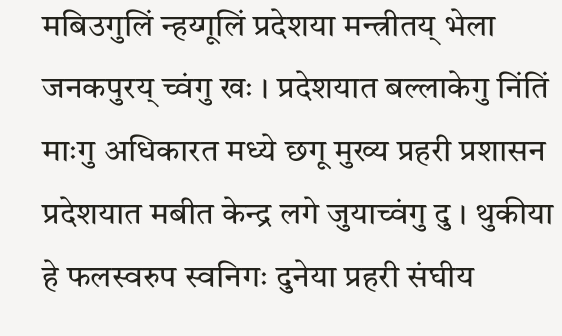मबिउगुलिं न्हय्गूलिं प्रदेशया मन्त्रीतय् भेला जनकपुरय् च्वंगु खः । प्रदेशयात बल्लाकेगु निंतिं माःगु अधिकारत मध्ये छगू मुख्य प्रहरी प्रशासन प्रदेशयात मबीत केन्द्र लगे जुयाच्वंगु दु । थुकीया हे फलस्वरुप स्वनिगः दुनेया प्रहरी संघीय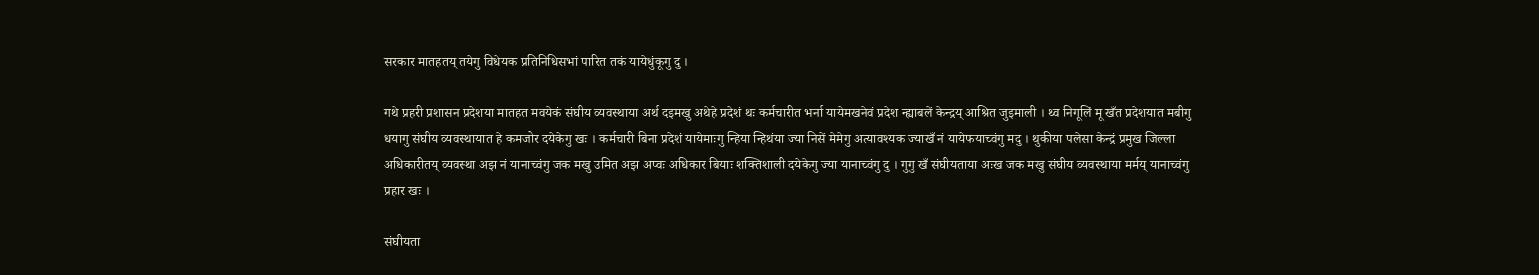सरकार मातहतय् तयेगु विधेयक प्रतिनिधिसभां पारित तकं यायेधुंकूगु दु ।

गथे प्रहरी प्रशासन प्रदेशया मातहत मवयेकं संघीय व्यवस्थाया अर्थ दइमखु अथेहे प्रदेशं थः कर्मचारीत भर्ना यायेमखनेवं प्रदेश न्ह्याबलें केन्द्रय् आश्रित जुइमाली । थ्व निगूलिं मू खँत प्रदेशयात मबीगु धयागु संघीय व्यवस्थायात हे कमजोर दयेकेगु खः । कर्मचारी बिना प्रदेशं यायेमाःगु न्हिया न्हिथंया ज्या निसें मेमेगु अत्यावश्यक ज्याखँ नं यायेफयाच्वंगु मदु । थुकीया पलेसा केन्द्रं प्रमुख जिल्ला अधिकारीतय् व्यवस्था अझ नं यानाच्वंगु जक मखु उमित अझ अप्वः अधिकार बियाः शक्तिशाली दयेकेगु ज्या यानाच्वंगु दु । गुगु खँ संघीयताया अःख जक मखु संघीय व्यवस्थाया मर्मय् यानाच्वंगु प्रहार खः ।

संघीयता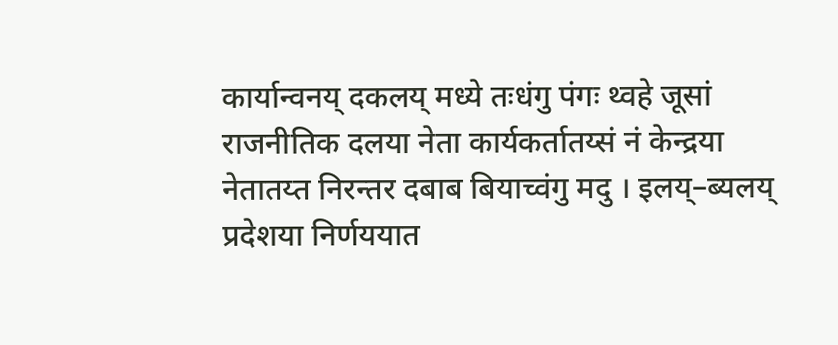कार्यान्वनय् दकलय् मध्ये तःधंगु पंगः थ्वहे जूसां राजनीतिक दलया नेता कार्यकर्तातय्सं नं केन्द्रया नेतातय्त निरन्तर दबाब बियाच्वंगु मदु । इलय्–ब्यलय् प्रदेशया निर्णययात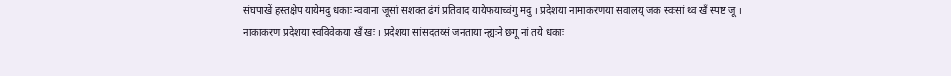संघपाखें हस्तक्षेप यायेमदु धकाः न्ववाना जूसां सशक्त ढंगं प्रतिवाद यायेफयाच्वंगु मदु । प्रदेशया नामाकरणया सवालय् जक स्वःसां थ्व खँ स्पष्ट जू । नाकाकरण प्रदेशया स्वविवेकया खँ खः । प्रदेशया सांसदतय्सं जनताया न्ह्यःने छगू नां तये धकाः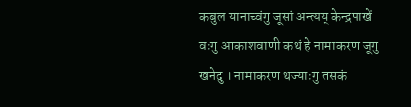कबुल यानाच्वंगु जूसां अन्त्यय् केन्द्रपाखें वःगु आकाशवाणी कथं हे नामाकरण जूगु खनेदु । नामाकरण थज्याःगु तसकं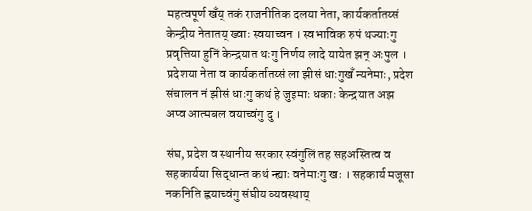महत्वपूर्ण खँय् तकं राजनीतिक दलया नेता, कार्यकर्तातय्सं केन्द्रीय नेतातय् ख्वाः स्वयाच्वन । स्वभाविक रुपं थज्याःगु प्रवृत्तिया हुनिं केन्द्रयात थःगु निर्णय लादे यायेत झन् अःपुल । प्रदेशया नेता व कार्यकर्तातय्सं ला झीसं धाःगुखँ न्यनेमाः, प्रदेश संचालन नं झीसं धाःगु कथं हे जुइमाः धकाः केन्द्रयात अझ अप्व आत्मबल वयाच्वंगु दु ।

संघ, प्रदेश व स्थानीय सरकार स्वंगुलिं तह सहअस्तित्व व सहकार्यया सिद्धान्त कथं न्ह्याः वनेमाःगु खः । सहकार्य मजूसा नकनिति ह्वयाच्वंगु संघीय व्यवस्थाय्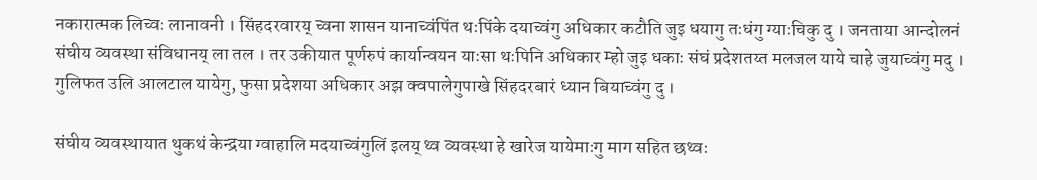नकारात्मक लिच्वः लानावनी । सिंहदरवारय् च्वना शासन यानाच्वंपिंत थःपिंके दयाच्वंगु अधिकार कटौति जुइ धयागु तःधंगु ग्याःचिकु दु । जनताया आन्दोलनं संघीय व्यवस्था संविधानय् ला तल । तर उकीयात पूर्णरुपं कार्यान्वयन याःसा थःपिनि अधिकार म्हो जुइ धकाः संघं प्रदेशतय्त मलजल याये चाहे जुयाच्वंगु मदु । गुलिफत उलि आलटाल यायेगु, फुसा प्रदेशया अधिकार अझ क्वपालेगुपाखे सिंहदरबारं ध्यान बियाच्वंगु दु ।

संघीय व्यवस्थायात थुकथं केन्द्रया ग्वाहालि मदयाच्वंगुलिं इलय् थ्व व्यवस्था हे खारेज यायेमाःगु माग सहित छथ्वः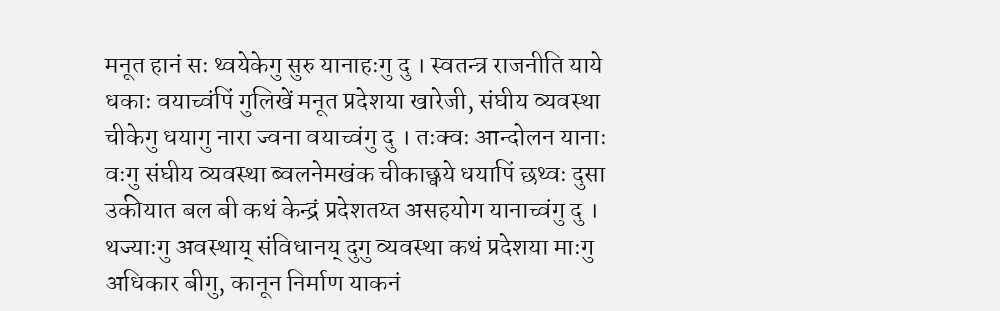मनूत हानं सः थ्वयेकेगु सुरु यानाहःगु दु । स्वतन्त्र राजनीति याये धकाः वयाच्वंपिं गुलिखें मनूत प्रदेशया खारेजी, संघीय व्यवस्था चीकेगु धयागु नारा ज्वना वयाच्वंगु दु । तःक्वः आन्दोलन यानाः वःगु संघीय व्यवस्था ब्वलनेमखंक चीकाछ्वये धयापिं छथ्वः दुसा उकीयात बल बी कथं केन्द्रं प्रदेशतय्त असहयोग यानाच्वंगु दु । थज्याःगु अवस्थाय् संविधानय् दुगु व्यवस्था कथं प्रदेशया माःगु अधिकार बीगु, कानून निर्माण याकनं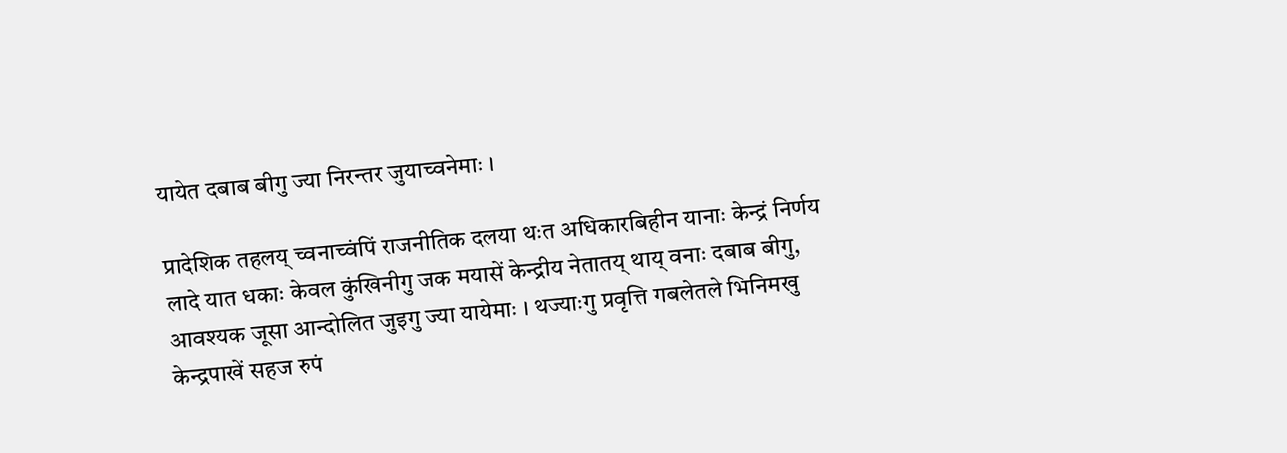यायेत दबाब बीगु ज्या निरन्तर जुयाच्वनेमाः ।

प्रादेशिक तहलय् च्वनाच्वंपिं राजनीतिक दलया थःत अधिकारबिहीन यानाः केन्द्रं निर्णय लादे यात धकाः केवल कुंखिनीगु जक मयासें केन्द्रीय नेतातय् थाय् वनाः दबाब बीगु, आवश्यक जूसा आन्दोलित जुइगु ज्या यायेमाः । थज्याःगु प्रवृत्ति गबलेतले भिनिमखु केन्द्रपाखें सहज रुपं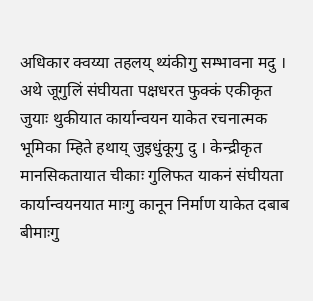अधिकार क्वय्या तहलय् थ्यंकीगु सम्भावना मदु । अथे जूगुलिं संघीयता पक्षधरत फुक्कं एकीकृत जुयाः थुकीयात कार्यान्वयन याकेत रचनात्मक भूमिका म्हिते हथाय् जुइधुंकूगु दु । केन्द्रीकृत मानसिकतायात चीकाः गुलिफत याकनं संघीयता कार्यान्वयनयात माःगु कानून निर्माण याकेत दबाब बीमाःगु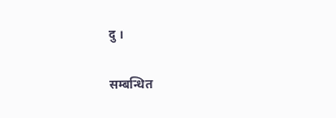दु ।

सम्बन्धित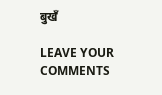बुखँ

LEAVE YOUR COMMENTS